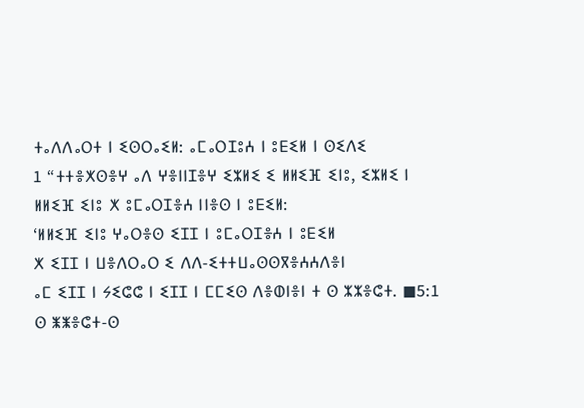ⵜⴰⴷⴷⴰⵔⵜ ⵏ ⵉⵙⵔⴰⵉⵍ: ⴰⵎⴰⵔⵊⵓⵄ ⵏ ⵓⴹⵉⵍ ⵏ ⵙⵉⴷⵉ
1 “ⵜⵜⴻⵅⵙⴻⵖ ⴰⴷ ⵖⴻⵏⵏⵊⴻⵖ ⵉⵣⵍⵉ ⵉ ⵍⵍⵉⴼ ⵉⵏⵓ, ⵉⵣⵍⵉ ⵏ ⵍⵍⵉⴼ ⵉⵏⵓ ⵅ ⵓⵎⴰⵔⵊⴻⵄ ⵏⵏⴻⵙ ⵏ ⵓⴹⵉⵍ:
‘ⵍⵍⵉⴼ ⵉⵏⵓ ⵖⴰⵔⴻⵙ ⵉⵊⵊ ⵏ ⵓⵎⴰⵔⵊⴻⵄ ⵏ ⵓⴹⵉⵍ
ⵅ ⵉⵊⵊ ⵏ ⵡⴻⴷⵔⴰⵔ ⵉ ⴷⴷ-ⵉⵜⵜⵡⴰⵙⵙⴳⴻⵄⵄⴷⴻⵏ
ⴰⵎ ⵉⵊⵊ ⵏ ⵢⵉⵛⵛ ⵏ ⵉⵊⵊ ⵏ ⵎⵎⵉⵙ ⴷⴻⵀⵏⴻⵏ ⵜ ⵙ ⵣⵣⴻⵛⵜ. ◼5:1 ⵙ ⵥⵥⴻⵛⵜ-ⵙ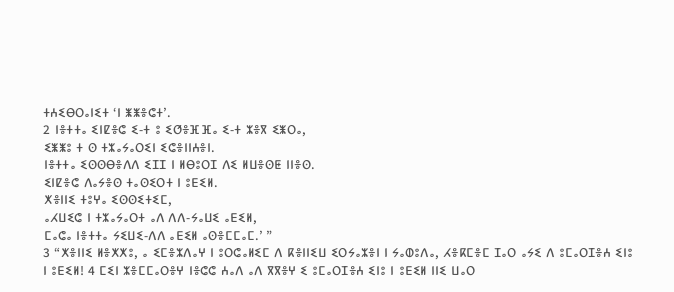ⵜⵄⵉⴱⵔⴰⵏⵉⵜ ‘ⵏ ⵥⵥⴻⵛⵜ’.
2 ⵏⴻⵜⵜⴰ ⵉⵏⵇⴻⵛ ⵉ-ⵜ ⵓ ⵉⵚⴻⴼⴼⴰ ⵉ-ⵜ ⵣⴻⴳ ⵉⵥⵔⴰ,
ⵉⵥⵥⵓ ⵜ ⵙ ⵜⵣⴰⵢⴰⵔⵉⵏ ⵉⵛⴻⵏⵏⵄⴻⵏ.
ⵏⴻⵜⵜⴰ ⵉⵙⵙⴱⴻⴷⴷ ⵉⵊⵊ ⵏ ⵍⴱⵓⵔⵊ ⴷⵉ ⵍⵡⴻⵙⵟ ⵏⵏⴻⵙ.
ⵉⵏⵇⴻⵛ ⴷⴰⵢⴻⵙ ⵜⴰⵙⵉⵔⵜ ⵏ ⵓⴹⵉⵍ.
ⵅⴻⵏⵏⵉ ⵜⵓⵖⴰ ⵉⵙⵙⵉⵜⵉⵎ,
ⴰⵃⵡⵉⵛ ⵏ ⵜⵣⴰⵢⴰⵔⵜ ⴰⴷ ⴷⴷ-ⵢⴰⵡⵉ ⴰⴹⵉⵍ,
ⵎⴰⵛⴰ ⵏⴻⵜⵜⴰ ⵢⵉⵡⵉ-ⴷⴷ ⴰⴹⵉⵍ ⴰⵙⴻⵎⵎⴰⵎ.’ ”
3 “ⵅⴻⵏⵏⵉ ⵍⴻⵅⵅⵓ, ⴰ ⵉⵎⴻⵣⴷⴰⵖ ⵏ ⵓⵔⵛⴰⵍⵉⵎ ⴷ ⴽⴻⵏⵏⵉⵡ ⵉⵔⵢⴰⵣⴻⵏ ⵏ ⵢⴰⵀⵓⴷⴰ, ⵃⴻⴽⵎⴻⵎ ⵊⴰⵔ ⴰⵢⵉ ⴷ ⵓⵎⴰⵔⵊⴻⵄ ⵉⵏⵓ ⵏ ⵓⴹⵉⵍ! 4 ⵎⵉⵏ ⵣⴻⵎⵎⴰⵔⴻⵖ ⵏⴻⵛⵛ ⵄⴰⴷ ⴰⴷ ⴳⴳⴻⵖ ⵉ ⵓⵎⴰⵔⵊⴻⵄ ⵉⵏⵓ ⵏ ⵓⴹⵉⵍ ⵏⵏⵉ ⵡⴰⵔ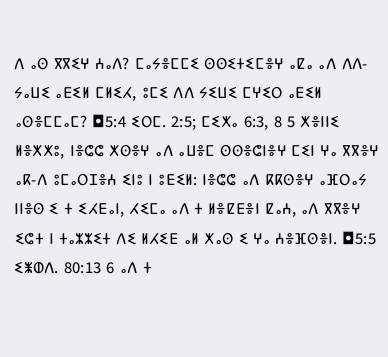ⴷ ⴰⵙ ⴳⴳⵉⵖ ⵄⴰⴷ? ⵎⴰⵢⴻⵎⵎⵉ ⵙⵙⵉⵜⵉⵎⴻⵖ ⴰⵇⴰ ⴰⴷ ⴷⴷ-ⵢⴰⵡⵉ ⴰⴹⵉⵍ ⵎⵍⵉⵃ, ⵓⵎⵉ ⴷⴷ ⵢⵉⵡⵉ ⵎⵖⵉⵔ ⴰⴹⵉⵍ ⴰⵙⴻⵎⵎⴰⵎ? ◘5:4 ⵉⵔⵎ. 2:5; ⵎⵉⵅⴰ 6:3, 8 5 ⵅⴻⵏⵏⵉ ⵍⴻⵅⵅⵓ, ⵏⴻⵛⵛ ⵅⵙⴻⵖ ⴰⴷ ⴰⵡⴻⵎ ⵙⵙⴻⵛⵏⴻⵖ ⵎⵉⵏ ⵖⴰ ⴳⴳⴻⵖ ⴰⴽ-ⴷ ⵓⵎⴰⵔⵊⴻⵄ ⵉⵏⵓ ⵏ ⵓⴹⵉⵍ: ⵏⴻⵛⵛ ⴰⴷ ⴽⴽⵙⴻⵖ ⴰⴼⵔⴰⵢ ⵏⵏⴻⵙ ⵉ ⵜ ⵉⵃⴹⴰⵏ, ⵃⵉⵎⴰ ⴰⴷ ⵜ ⵍⴻⵇⴹⴻⵏ ⵇⴰⵄ, ⴰⴷ ⴳⴳⴻⵖ ⵉⵛⵜ ⵏ ⵜⴰⵣⵣⵉⵜ ⴷⵉ ⵍⵃⵉⴹ ⴰⵍ ⵅⴰⵙ ⵉ ⵖⴰ ⵄⴻⴼⵙⴻⵏ. ◘5:5 ⵉⵥⵀⴷ. 80:13 6 ⴰⴷ ⵜ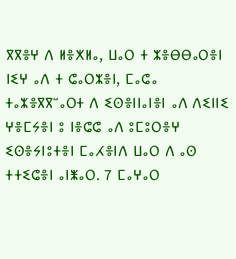ⴳⴳⴻⵖ ⴷ ⵍⴻⵅⵍⴰ, ⵡⴰⵔ ⵜ ⵣⴻⴱⴱⴰⵔⴻⵏ ⵏⵉⵖ ⴰⴷ ⵜ ⵛⴰⵔⵣⴻⵏ, ⵎⴰⵛⴰ ⵜⴰⵣⴻⴳⴳⵯⴰⵔⵜ ⴷ ⵉⵙⴻⵏⵏⴰⵏⴻⵏ ⴰⴷ ⴷⵉⵏⵏⵉ ⵖⴻⵎⵢⴻⵏ ⵓ ⵏⴻⵛⵛ ⴰⴷ ⵓⵎⵓⵔⴻⵖ ⵉⵙⴻⵢⵏⵓⵜⴻⵏ ⵎⴰⵃⴻⵏⴷ ⵡⴰⵔ ⴷ ⴰⵙ ⵜⵜⵉⵛⴻⵏ ⴰⵏⵥⴰⵔ. 7 ⵎⴰⵖⴰⵔ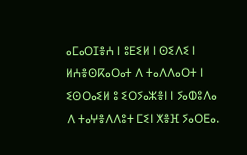ⴰⵎⴰⵔⵊⴻⵄ ⵏ ⵓⴹⵉⵍ ⵏ ⵙⵉⴷⵉ ⵏ ⵍⵄⴻⵙⴽⴰⵔⴰⵜ ⴷ ⵜⴰⴷⴷⴰⵔⵜ ⵏ ⵉⵙⵔⴰⵉⵍ ⵓ ⵉⵔⵢⴰⵣⴻⵏ ⵏ ⵢⴰⵀⵓⴷⴰ ⴷ ⵜⴰⵖⴻⴷⴷⵓⵜ ⵎⵉⵏ ⵅⴻⴼ ⵢⴰⵔⴹⴰ.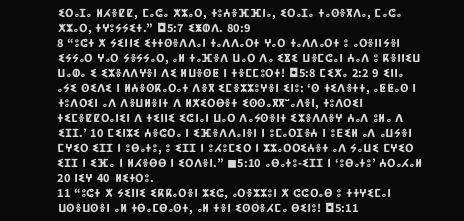ⵉⵔⴰⵊⴰ ⵍⵃⴻⵇⵇ, ⵎⴰⵛⴰ ⵅⵣⴰⵔ, ⵜⵓⵄⴻⴼⴼⵏⴰ, ⵉⵔⴰⵊⴰ ⵜⴰⵙⴻⴳⴷⴰ, ⵎⴰⵛⴰ ⵅⵣⴰⵔ, ⵜⵖⵓⵢⵢⵉⵜ.” ◘5:7 ⵉⵥⵀⴷ. 80:9
8 “ⵓⵛⵜ ⵅ ⵢⵉⵏⵏⵉ ⵉⵜⵜⵙⴻⴷⴷⴰⵏ ⵜⴰⴷⴷⴰⵔⵜ ⵖⴰⵔ ⵜⴰⴷⴷⴰⵔⵜ ⵓ ⴰⵔⴻⵏⵏⵢⴻⵏ ⵉⵢⵢⴰⵔ ⵖⴰⵔ ⵢⴻⵢⵢⴰⵔ, ⴰⵍ ⵜⴰⴼⴻⴷ ⵡⴰⵔ ⴷⴰ ⵉⴵⵉ ⵡⴻⵎⵛⴰⵏ ⵄⴰⴷ ⵓ ⴽⴻⵏⵏⵉⵡ ⵡⴰⵀⴰ ⵉ ⵉⵣⴻⴷⴷⵖⴻⵏ ⴷⵉ ⵍⵡⴻⵙⵟ ⵏ ⵜⴻⵎⵎⵓⵔⵜ! ◘5:8 ⵎⵉⵅⴰ 2:2 9 ⵉⵏⵏⴰ ⴰⵢⵉ ⵙⵉⴷⵉ ⵏ ⵍⵄⴻⵙⴽⴰⵔⴰⵜ ⴷⴻⴳ ⵉⵎⴻⵣⵣⵓⵖⴻⵏ ⵉⵏⵓ: ‘ⵙ ⵜⵉⴷⴻⵜⵜ, ⴰⵟⵟⴰⵙ ⵏ ⵜⵓⴷⵔⵉⵏ ⴰⴷ ⴷⴻⵡⵍⴻⵏⵜ ⴷ ⵍⵅⵉⵔⴱⴻⵜ ⵉⵙⵙⴰⴳⴳⵯⴰⴷⴻⵏ, ⵜⵓⴷⵔⵉⵏ ⵜⵉⵎⴻⵇⵇⵔⴰⵏⵉⵏ ⴷ ⵜⵉⵏⵏⵉ ⵉⵛⵏⴰⵏ ⵡⴰⵔ ⴷⴰⵢⵙⴻⵏⵜ ⵉⵣⴻⴷⴷⴻⵖ ⵄⴰⴷ ⵓⵍⴰ ⴷ ⵉⵊⵊ.’ 10 ⵎⵉⵏⵣⵉ ⵄⴻⵛⵔⴰ ⵏ ⵉⴼⴻⴷⴷⴰⵏⴻⵏ ⵏ ⵓⵎⴰⵔⵊⴻⵄ ⵏ ⵓⴹⵉⵍ ⴰⴷ ⴰⵡⵢⴻⵏ ⵎⵖⵉⵔ ⵉⵊⵊ ⵏ ⵓⴱⴰⵜⵓ, ⵓ ⵉⵊⵊ ⵏ ⵓⵃⵓⵎⵉⵔ ⵏ ⵣⵣⴰⵔⵔⵉⵄⴻⵜ ⴰⴷ ⵢⴰⵡⵉ ⵎⵖⵉⵔ ⵉⵊⵊ ⵏ ⵉⴼⴰ ⵏ ⵍⵃⴻⴱⴱ ⵏ ⵉⵔⴷⴻⵏ.” ◼5:10 ⴰⴱⴰⵜⵓ-ⵉⵊⵊ ⵏ ‘ⵓⴱⴰⵜⵓ’ ⵄⵔⴰⵃⴰⵍ 20 ⵏⵉⵖ 40 ⵍⵉⵜⵔⵓ.
11 “ⵓⵛⵜ ⵅ ⵢⵉⵏⵏⵉ ⵉⴽⴽⴰⵔⴻⵏ ⵣⵉⵛ, ⴰⵔⴻⵣⵣⵓⵏ ⵅ ⵛⵛⵔⴰⴱ ⵓ ⵜⵜⵖⵉⵎⴰⵏ ⵡⵙⴻⵡⵙⴻⵏ ⴰⵍ ⵜⴱⴰⵎⴱⴰⵙⵜ, ⴰⵍ ⵜⴻⵏ ⵉⵙⵙⴻⵃⵎⴰ ⴱⵉⵏⵓ! ◘5:11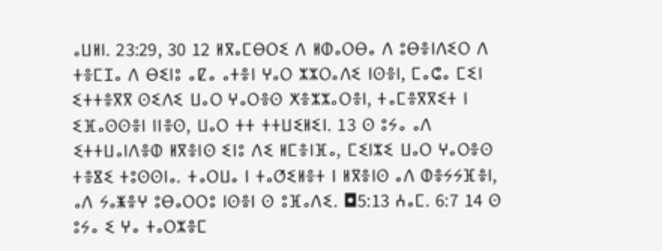ⴰⵡⵍⵏ. 23:29, 30 12 ⵍⴳⴰⵎⴱⵔⵉ ⴷ ⵍⵀⴰⵔⴱⴰ ⴷ ⵓⴱⴻⵏⴷⵉⵔ ⴷ ⵜⴻⵎⵊⴰ ⴷ ⴱⵉⵏⵓ ⴰⵇⴰ ⴰⵜⴻⵏ ⵖⴰⵔ ⵣⵣⵔⴰⴷⵉ ⵏⵙⴻⵏ, ⵎⴰⵛⴰ ⵎⵉⵏ ⵉⵜⵜⴻⴳⴳ ⵙⵉⴷⵉ ⵡⴰⵔ ⵖⴰⵔⴻⵙ ⵅⴻⵣⵣⴰⵔⴻⵏ, ⵜⴰⵎⴻⴳⴳⵉⵜ ⵏ ⵉⴼⴰⵙⵙⴻⵏ ⵏⵏⴻⵙ, ⵡⴰⵔ ⵜⵜ ⵜⵜⵡⵉⵍⵉⵏ. 13 ⵙ ⵓⵢⴰ ⴰⴷ ⵉⵜⵜⵡⴰⵏⴷⴻⵀ ⵍⴳⴻⵏⵙ ⵉⵏⵓ ⴷⵉ ⵍⵎⴻⵏⴼⴰ, ⵎⵉⵏⵣⵉ ⵡⴰⵔ ⵖⴰⵔⴻⵙ ⵜⴻⴵⵉ ⵜⵓⵙⵙⵏⴰ. ⵜⴰⵔⵡⴰ ⵏ ⵜⴰⵚⵉⵍⴻⵜ ⵏ ⵍⴳⴻⵏⵙ ⴰⴷ ⵀⴻⵢⵢⴼⴻⵏ, ⴰⴷ ⵢⴰⵥⴻⵖ ⵓⴱⴰⵔⵔⵓ ⵏⵙⴻⵏ ⵙ ⵓⴼⴰⴷⵉ. ◘5:13 ⵄⴰⵎ. 6:7 14 ⵙ ⵓⵢⴰ ⵉ ⵖⴰ ⵜⴰⵔⵣⴻⵎ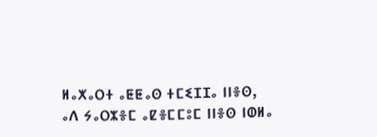ⵍⴰⵅⴰⵔⵜ ⴰⵟⵟⴰⵙ ⵜⵎⵉⵊⵊⴰ ⵏⵏⴻⵙ, ⴰⴷ ⵢⴰⵔⵣⴻⵎ ⴰⵇⴻⵎⵎⵓⵎ ⵏⵏⴻⵙ ⵏⵀⵍⴰ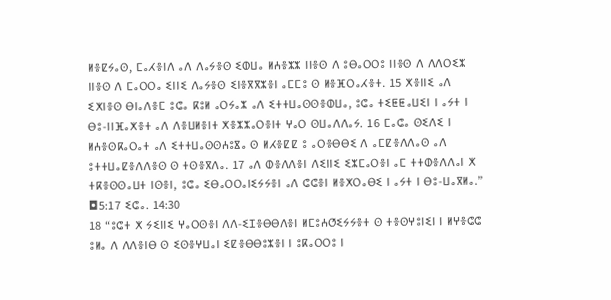ⵍⴻⵇⵢⴰⵙ, ⵎⴰⵃⴻⵏⴷ ⴰⴷ ⴷⴰⵢⴻⵙ ⵉⵀⵡⴰ ⵍⵄⴻⵣⵣ ⵏⵏⴻⵙ ⴷ ⵓⴱⴰⵔⵔⵓ ⵏⵏⴻⵙ ⴷ ⴷⴷⵔⵉⵣ ⵏⵏⴻⵙ ⴷ ⵎⴰⵔⵔⴰ ⵉⵏⵏⵉ ⴷⴰⵢⴻⵙ ⵉⵏⴻⴳⴳⵣⴻⵏ ⴰⵎⵎⵓ ⵙ ⵍⴻⴼⵔⴰⵃⴻⵜ. 15 ⵅⴻⵏⵏⵉ ⴰⴷ ⵉⵅⵏⴻⵙ ⴱⵏⴰⴷⴻⵎ ⵓⵛⴰ ⴽⵓⵍ ⴰⵔⵢⴰⵣ ⴰⴷ ⵉⵜⵜⵡⴰⵙⵙⴻⵀⵡⴰ, ⵓⵛⴰ ⵜⵉⵟⵟⴰⵡⵉⵏ ⵏ ⴰⵢⵜ ⵏ ⴱⵓ-ⵏⵏⴼⴰⵅⴻⵜ ⴰⴷ ⴷⴻⵡⵍⴻⵏⵜ ⵅⴻⵣⵣⴰⵔⴻⵏⵜ ⵖⴰⵔ ⵙⵡⴰⴷⴷⴰⵢ. 16 ⵎⴰⵛⴰ ⵙⵉⴷⵉ ⵏ ⵍⵄⴻⵙⴽⴰⵔⴰⵜ ⴰⴷ ⵉⵜⵜⵡⴰⵙⵙⵄⵓⴵⴰ ⵙ ⵍⵃⴻⵇⵇ ⵓ ⴰⵔⴻⴱⴱⵉ ⴷ ⴰⵎⵇⴻⴷⴷⴰⵙ ⴰⴷ ⵓⵜⵜⵡⴰⵇⴻⴷⴷⴻⵙ ⵙ ⵜⵙⴻⴳⴷⴰ. 17 ⴰⴷ ⵀⴻⴷⴷⴻⵏ ⴷⵉⵏⵏⵉ ⵉⵣⵎⴰⵔⴻⵏ ⴰⵎ ⵜⵜⵀⴻⴷⴷⴰⵏ ⵅ ⵜⴽⴻⵙⵙⴰⵡⵜ ⵏⵙⴻⵏ, ⵓⵛⴰ ⵉⴱⴰⵔⵔⴰⵏⵉⵢⵢⴻⵏ ⴰⴷ ⵛⵛⴻⵏ ⵍⴻⵅⵔⴰⴱⵉ ⵏ ⴰⵢⵜ ⵏ ⴱⵓ-ⵡⴰⴳⵍⴰ.” ◘5:17 ⵉⵛⴰ. 14:30
18 “ⵓⵛⵜ ⵅ ⵢⵉⵏⵏⵉ ⵖⴰⵔⵙⴻⵏ ⴷⴷ-ⵉⵊⴻⴱⴱⴷⴻⵏ ⵍⵎⵓⵄⵚⵉⵢⵢⴻⵜ ⵙ ⵜⴻⵙⵖⵓⵏⵉⵏ ⵏ ⵍⵖⴻⵛⵛ ⵓⵍⴰ ⴷ ⴷⴷⴻⵏⴱ ⵙ ⵉⵙⴻⵖⵡⴰⵏ ⵉⵇⴻⴱⴱⵓⵣⴻⵏ ⵏ ⵓⴽⴰⵔⵔⵓ ⵏ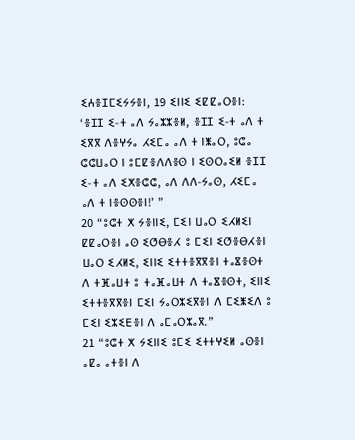ⵉⵄⴻⵊⵎⵉⵢⵢⴻⵏ, 19 ⵉⵏⵏⵉ ⵉⵇⵇⴰⵔⴻⵏ: ‘ⴻⵊⵊ ⵉ-ⵜ ⴰⴷ ⵢⴰⵣⵣⴻⵍ, ⴻⵊⵊ ⵉ-ⵜ ⴰⴷ ⵜ ⵉⴳⴳ ⴷⴻⵖⵢⴰ ⵃⵉⵎⴰ ⴰⴷ ⵜ ⵏⵥⴰⵔ, ⵓⵛⴰ ⵛⵛⵡⴰⵔ ⵏ ⵓⵎⵇⴻⴷⴷⴻⵙ ⵏ ⵉⵙⵔⴰⵉⵍ ⴻⵊⵊ ⵉ-ⵜ ⴰⴷ ⵉⵅⴻⵛⵛ, ⴰⴷ ⴷⴷ-ⵢⴰⵙ, ⵃⵉⵎⴰ ⴰⴷ ⵜ ⵏⴻⵙⵙⴻⵏ!’ ”
20 “ⵓⵛⵜ ⵅ ⵢⴻⵏⵏⵉ, ⵎⵉⵏ ⵡⴰⵔ ⵉⵃⵍⵉⵏ ⵇⵇⴰⵔⴻⵏ ⴰⵙ ⵉⵚⴱⴻⵃ ⵓ ⵎⵉⵏ ⵉⵚⴻⴱⵃⴻⵏ ⵡⴰⵔ ⵉⵃⵍⵉ, ⵉⵏⵏⵉ ⵉⵜⵜⴻⴳⴳⴻⵏ ⵜⴰⴵⴻⵙⵜ ⴷ ⵜⴼⴰⵡⵜ ⵓ ⵜⴰⴼⴰⵡⵜ ⴷ ⵜⴰⴵⴻⵙⵜ, ⵉⵏⵏⵉ ⵉⵜⵜⴻⴳⴳⴻⵏ ⵎⵉⵏ ⵢⴰⵔⵣⵉⴳⴻⵏ ⴷ ⵎⵉⵥⵉⴷ ⵓ ⵎⵉⵏ ⵉⵣⵉⴹⴻⵏ ⴷ ⴰⵎⴰⵔⵣⴰⴳ.”
21 “ⵓⵛⵜ ⵅ ⵢⵉⵏⵏⵉ ⵓⵎⵉ ⵉⵜⵜⵖⵉⵍ ⴰⵙⴻⵏ ⴰⵇⴰ ⴰⵜⴻⵏ ⴷ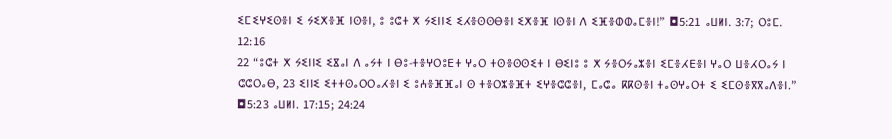ⵉⵎⵉⵖⵉⵙⴻⵏ ⵉ ⵢⵉⵅⴻⴼ ⵏⵙⴻⵏ, ⵓ ⵓⵛⵜ ⵅ ⵢⵉⵏⵏⵉ ⵉⵃⴻⵙⵙⴱⴻⵏ ⵉⵅⴻⴼ ⵏⵙⴻⵏ ⴷ ⵉⴼⴻⵀⵀⴰⵎⴻⵏ!” ◘5:21 ⴰⵡⵍⵏ. 3:7; ⵔⵓⵎ. 12:16
22 “ⵓⵛⵜ ⵅ ⵢⵉⵏⵏⵉ ⵉⴵⴰⵏ ⴷ ⴰⵢⵜ ⵏ ⴱⵓ-ⵜⴻⵖⵔⵓⴹⵜ ⵖⴰⵔ ⵜⵙⴻⵙⵙⵉⵜ ⵏ ⴱⵉⵏⵓ ⵓ ⵅ ⵢⴻⵔⵢⴰⵣⴻⵏ ⵉⵎⴻⵃⴹⴻⵏ ⵖⴰⵔ ⵡⴻⵃⵔⴰⵢ ⵏ ⵛⵛⵔⴰⴱ, 23 ⵉⵏⵏⵉ ⵉⵜⵜⵙⴰⵔⵔⴰⵃⴻⵏ ⵉ ⵓⵄⴻⴼⴼⴰⵏ ⵙ ⵜⴻⵔⵣⴻⴼⵜ ⵉⵖⴻⵛⵛⴻⵏ, ⵎⴰⵛⴰ ⴽⴽⵙⴻⵏ ⵜⴰⵙⵖⴰⵔⵜ ⵉ ⵉⵎⵙⴻⴳⴳⴰⴷⴻⵏ.” ◘5:23 ⴰⵡⵍⵏ. 17:15; 24:24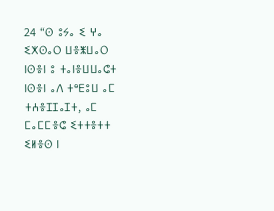24 “ⵙ ⵓⵢⴰ ⵉ ⵖⴰ ⵉⵅⵙⴰⵔ ⵡⴻⵥⵡⴰⵔ ⵏⵙⴻⵏ ⵓ ⵜⴰⵏⴻⵡⵡⴰⵛⵜ ⵏⵙⴻⵏ ⴰⴷ ⵜᵉⴹⵓⵡ ⴰⵎ ⵜⵄⴻⵊⵊⴰⵊⵜ, ⴰⵎ ⵎⴰⵎⵎⴻⵛ ⵉⵜⵜⴻⵜⵜ ⵉⵍⴻⵙ ⵏ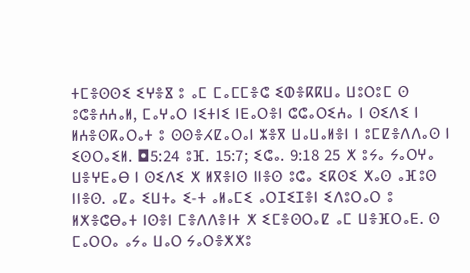ⵜⵎⴻⵙⵙⵉ ⵉⵖⴻⴵ ⵓ ⴰⵎ ⵎⴰⵎⵎⴻⵛ ⵉⵀⴻⴽⴽⵡⴰ ⵡⵓⵔⵓⵎ ⵙ ⵓⵛⴻⵄⵄⴰⵍ, ⵎⴰⵖⴰⵔ ⵏⵉⵜⵏⵉ ⵏⴹⴰⵔⴻⵏ ⵛⵛⴰⵔⵉⵄⴰ ⵏ ⵙⵉⴷⵉ ⵏ ⵍⵄⴻⵙⴽⴰⵔⴰⵜ ⵓ ⵙⵙⴻⵃⵇⴰⵔⴰⵏ ⵣⴻⴳ ⵡⴰⵡⴰⵍⴻⵏ ⵏ ⵓⵎⵇⴻⴷⴷⴰⵙ ⵏ ⵉⵙⵔⴰⵉⵍ. ◘5:24 ⵓⴼ. 15:7; ⵉⵛⴰ. 9:18 25 ⵅ ⵓⵢⴰ ⵢⴰⵔⵖⴰ ⵡⴻⵖⴹⴰⴱ ⵏ ⵙⵉⴷⵉ ⵅ ⵍⴳⴻⵏⵙ ⵏⵏⴻⵙ ⵓⵛⴰ ⵉⴽⵙⵉ ⵅⴰⵙ ⴰⴼⵓⵙ ⵏⵏⴻⵙ. ⴰⵇⴰ ⵉⵡⵜⴰ ⵉ-ⵜ ⴰⵍⴰⵎⵉ ⴰⵔⵊⵉⵊⴻⵏ ⵉⴷⵓⵔⴰⵔ ⵓ ⵍⵅⴻⵛⴱⴰⵜ ⵏⵙⴻⵏ ⵎⴻⴷⴷⴻⵏⵜ ⵅ ⵉⵎⴻⵙⵔⴰⵇ ⴰⵎ ⵡⴻⴼⵔⴰⴹ. ⵙ ⵎⴰⵔⵔⴰ ⴰⵢⴰ ⵡⴰⵔ ⵢⴰⵔⴻⵅⵅⵓ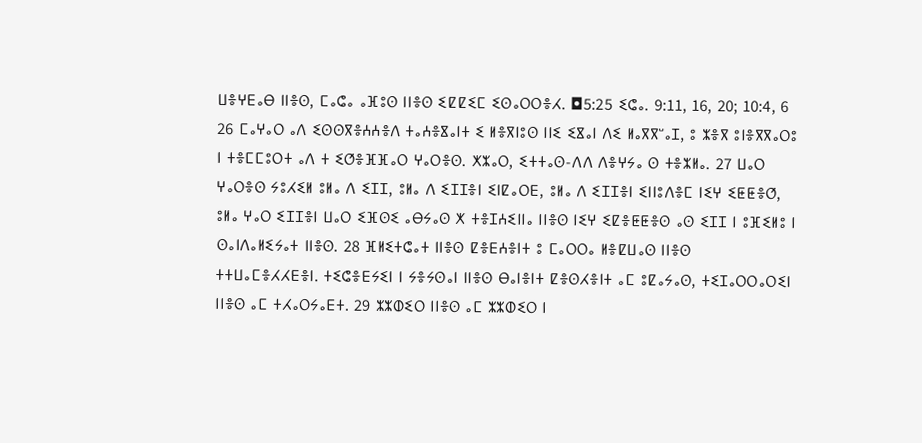ⵡⴻⵖⴹⴰⴱ ⵏⵏⴻⵙ, ⵎⴰⵛⴰ ⴰⴼⵓⵙ ⵏⵏⴻⵙ ⵉⵇⵇⵉⵎ ⵉⵙⴰⵔⵔⴻⵃ. ◘5:25 ⵉⵛⴰ. 9:11, 16, 20; 10:4, 6 26 ⵎⴰⵖⴰⵔ ⴰⴷ ⵉⵙⵙⴳⴻⵄⵄⴻⴷ ⵜⴰⵄⴻⴵⴰⵏⵜ ⵉ ⵍⴻⴳⵏⵓⵙ ⵏⵏⵉ ⵉⴵⴰⵏ ⴷⵉ ⵍⴰⴳⴳⵯⴰⵊ, ⵓ ⵣⴻⴳ ⵓⵏⴻⴳⴳⴰⵔⵓ ⵏ ⵜⴻⵎⵎⵓⵔⵜ ⴰⴷ ⵜ ⵉⵚⴻⴼⴼⴰⵔ ⵖⴰⵔⴻⵙ. ⵅⵣⴰⵔ, ⵉⵜⵜⴰⵙ-ⴷⴷ ⴷⴻⵖⵢⴰ ⵙ ⵜⴻⵣⵍⴰ. 27 ⵡⴰⵔ ⵖⴰⵔⴻⵙ ⵢⵓⵃⵉⵍ ⵓⵍⴰ ⴷ ⵉⵊⵊ, ⵓⵍⴰ ⴷ ⵉⵊⵊⴻⵏ ⵉⵏⵇⴰⵔⴹ, ⵓⵍⴰ ⴷ ⵉⵊⵊⴻⵏ ⵉⵏⵏⵓⴷⴻⵎ ⵏⵉⵖ ⵉⵟⵟⴻⵚ, ⵓⵍⴰ ⵖⴰⵔ ⵉⵊⵊⴻⵏ ⵡⴰⵔ ⵉⴼⵙⵉ ⴰⴱⵢⴰⵙ ⵅ ⵜⴻⵊⵄⵉⵏⵏⴰ ⵏⵏⴻⵙ ⵏⵉⵖ ⵉⵇⴻⵟⵟⴻⵙ ⴰⵙ ⵉⵊⵊ ⵏ ⵓⴼⵉⵍⵓ ⵏ ⵙⴰⵏⴷⴰⵍⵉⵢⴰⵜ ⵏⵏⴻⵙ. 28 ⴼⵍⵉⵜⵛⴰⵜ ⵏⵏⴻⵙ ⵇⴻⴹⵄⴻⵏⵜ ⵓ ⵎⴰⵔⵔⴰ ⵍⴻⵇⵡⴰⵙ ⵏⵏⴻⵙ ⵜⵜⵡⴰⵎⴻⵃⵃⴹⴻⵏ. ⵜⵉⵛⴻⴹⵢⵉⵏ ⵏ ⵢⴻⵢⵙⴰⵏ ⵏⵏⴻⵙ ⴱⴰⵏⴻⵏⵜ ⵇⴻⵙⵃⴻⵏⵜ ⴰⵎ ⵓⵇⴰⵢⴰⵙ, ⵜⵉⵊⴰⵔⵔⴰⵔⵉⵏ ⵏⵏⴻⵙ ⴰⵎ ⵜⵃⴰⵔⵢⴰⴹⵜ. 29 ⵣⵣⵀⵉⵔ ⵏⵏⴻⵙ ⴰⵎ ⵣⵣⵀⵉⵔ ⵏ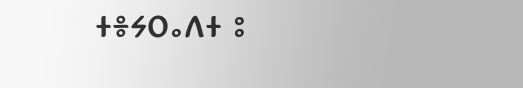ⵜⴻⵢⵔⴰⴷⵜ ⵓ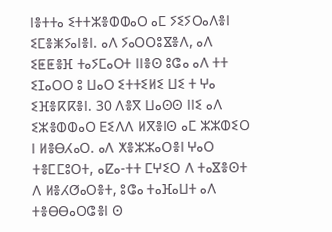ⵏⴻⵜⵜⴰ ⵉⵜⵜⵣⴻⵀⵀⴰⵔ ⴰⵎ ⵢⵉⵢⵔⴰⴷⴻⵏ ⵉⵎⴻⵥⵢⴰⵏⴻⵏ. ⴰⴷ ⵢⴰⵔⵔⵓⴵⴻⴷ, ⴰⴷ ⵉⵟⵟⴻⴼ ⵜⴰⵢⵎⴰⵔⵜ ⵏⵏⴻⵙ ⵓⵛⴰ ⴰⴷ ⵜⵜ ⵉⵊⴰⵔⵔ ⵓ ⵡⴰⵔ ⵉⵜⵜⵉⵍⵉ ⵡⵉ ⵜ ⵖⴰ ⵉⴼⴻⴽⴽⴻⵏ. 30 ⴷⴻⴳ ⵡⴰⵙⵙ ⵏⵏⵉ ⴰⴷ ⵉⵣⴻⵀⵀⴰⵔ ⴹⵉⴷⴷ ⵍⴳⴻⵏⵙ ⴰⵎ ⵣⵣⵀⵉⵔ ⵏ ⵍⴻⴱⵃⴰⵔ. ⴰⴷ ⵅⴻⵣⵣⴰⵔⴻⵏ ⵖⴰⵔ ⵜⴻⵎⵎⵓⵔⵜ, ⴰⵇⴰ-ⵜⵜ ⵎⵖⵉⵔ ⴷ ⵜⴰⴵⴻⵙⵜ ⴷ ⵍⴻⵃⵚⴰⵔⴻⵜ, ⵓⵛⴰ ⵜⴰⴼⴰⵡⵜ ⴰⴷ ⵜⴻⴱⴱⴰⵔⵛⴻⵏ ⵙ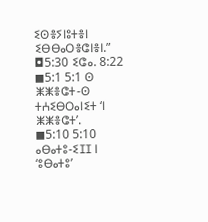ⵉⵙⴻⵢⵏⵓⵜⴻⵏ ⵉⴱⴱⴰⵔⴻⵛⵏⴻⵏ.” ◘5:30 ⵉⵛⴰ. 8:22
◼5:1 5:1 ⵙ ⵥⵥⴻⵛⵜ-ⵙ ⵜⵄⵉⴱⵔⴰⵏⵉⵜ ‘ⵏ ⵥⵥⴻⵛⵜ’.
◼5:10 5:10 ⴰⴱⴰⵜⵓ-ⵉⵊⵊ ⵏ ‘ⵓⴱⴰⵜⵓ’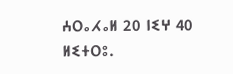ⵄⵔⴰⵃⴰⵍ 20 ⵏⵉⵖ 40 ⵍⵉⵜⵔⵓ.